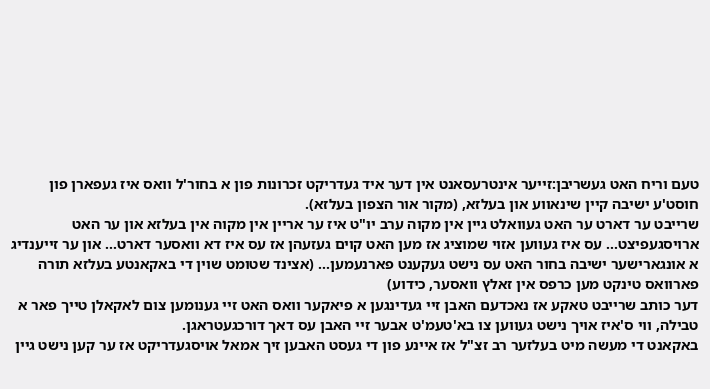טעם וריח האט געשריבן:זייער אינטרעסאנט אין דער איד געדריקט זכרונות פון א בחור'ל וואס איז געפארן פון חוסט'ע ישיבה קיין שינאווע און בעלזא, (מקור אור הצפון בעלזא).
שרייבט ער דארט ער האט געוואלט גיין אין מקוה ערב יו"ט איז ער אריין אין מקוה אין בעלזא און ער האט ארויסגעפיצט... עס איז געווען אזוי שמוציג אז מען האט קוים געזעהן אז עס איז דא וואסער דארט... און ער זייענדיג א אונגארישער ישיבה בחור האט עס נישט געקענט פארנעמען... (אצינד שטומט שוין די באקאנטע בעלזא תורה פארוואס טינקט מען כרפס אין זאלץ וואסער, כידוע)
דער כותב שרייבט טאקע אז נאכדעם האבן זיי געדינגען א פיאקער וואס האט זיי גענומען צום לאקאלן טייך פאר א טבילה, ווי ס'איז אויך נישט געווען צו בא'טעמ'ט אבער זיי האבן עס דאך דורכגעטראגן.
באקאנט די מעשה מיט בעלזער רב זצ"ל אז איינע פון די געסט האבען זיך אמאל אויסגעדריקט אז ער קען נישט גיין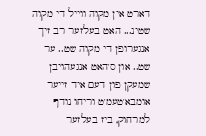דארט אין מקוה ווייל די מקוה שטינ... האט בעלזער רב זיך אנגערופן די מקוה שט.. ער שט.. און ס'האט אנגעהויבן שמעקן פון דעם איד זייער אומבא'טעמ'ט וריחו נודף למרחוק, ביז בעלזער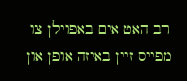רב האט אים באפוילן צו מפייס זיין באיזה אופן און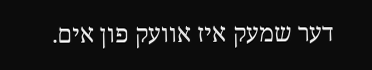דער שמעק איז אוועק פון אים.